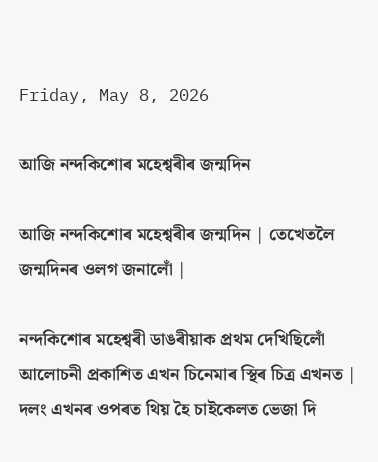Friday, May 8, 2026

আজি নন্দকিশোৰ মহেশ্বৰীৰ জন্মদিন

আজি নন্দকিশোৰ মহেশ্বৰীৰ জন্মদিন | তেখেতলৈ জন্মদিনৰ ওলগ জনালোঁ |

নন্দকিশোৰ মহেশ্বৰী ডাঙৰীয়াক প্ৰথম দেখিছিলোঁ আলোচনী প্ৰকাশিত এখন চিনেমাৰ স্থিৰ চিত্ৰ এখনত | দলং এখনৰ ওপৰত থিয় হৈ চাইকেলত ভেজা দি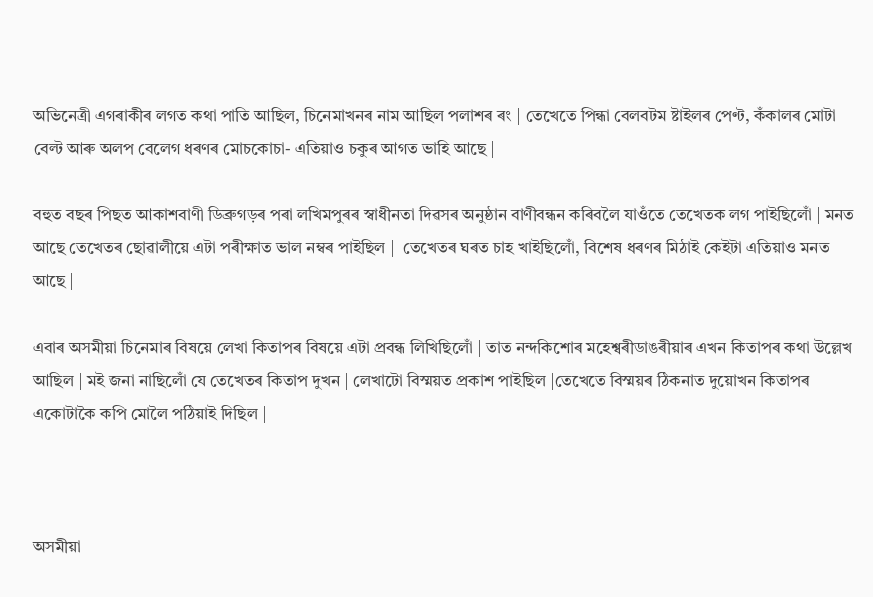অভিনেত্ৰী এগৰাকীৰ লগত কথা পাতি আছিল, চিনেমাখনৰ নাম আছিল পলাশৰ ৰং | তেখেতে পিন্ধা বেলবটম ষ্টাইলৰ পেণ্ট, কঁকালৰ মোটা বেল্ট আৰু অলপ বেলেগ ধৰণৰ মোচকোচা- এতিয়াও চকুৰ আগত ভাহি আছে |

বহুত বছৰ পিছত আকাশবাণী ডিব্ৰুগড়ৰ পৰা লখিমপুৰৰ স্বাধীনতা দিৱসৰ অনুষ্ঠান বাণীবন্ধন কৰিবলৈ যাওঁতে তেখেতক লগ পাইছিলোঁ | মনত আছে তেখেতৰ ছোৱালীয়ে এটা পৰীক্ষাত ভাল নম্বৰ পাইছিল |  তেখেতৰ ঘৰত চাহ খাইছিলোঁ, বিশেষ ধৰণৰ মিঠাই কেইটা এতিয়াও মনত আছে |

এবাৰ অসমীয়া চিনেমাৰ বিষয়ে লেখা কিতাপৰ বিষয়ে এটা প্ৰবন্ধ লিখিছিলোঁ | তাত নন্দকিশোৰ মহেশ্বৰীডাঙৰীয়াৰ এখন কিতাপৰ কথা উল্লেখ আছিল | মই জনা নাছিলোঁ যে তেখেতৰ কিতাপ দুখন | লেখাটো বিস্ময়ত প্ৰকাশ পাইছিল |তেখেতে বিস্ময়ৰ ঠিকনাত দুয়োখন কিতাপৰ একোটাকৈ কপি মোলৈ পঠিয়াই দিছিল |



অসমীয়া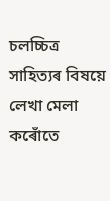চলচ্চিত্ৰ সাহিত্যৰ বিষয়ে লেখা মেলা কৰোঁতে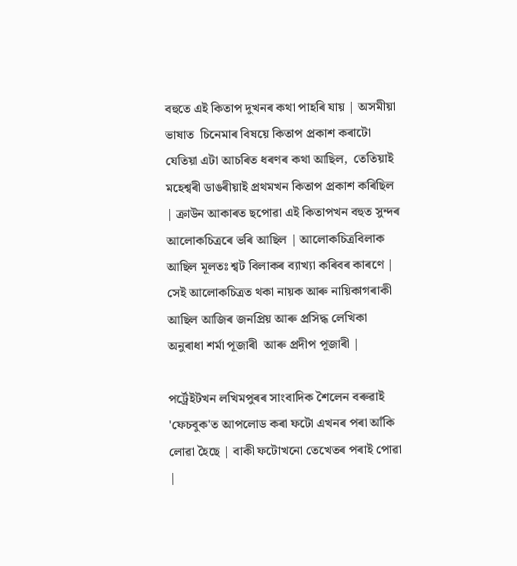বহুতে এই কিতাপ দুখনৰ কথা পাহৰি যায় | অসমীয়া ভাষাত  চিনেমাৰ বিষয়ে কিতাপ প্ৰকাশ কৰাটো যেতিয়া এটা আচৰিত ধৰণৰ কথা আছিল,  তেতিয়াই মহেশ্বৰী ডাঙৰীয়াই প্ৰথমখন কিতাপ প্ৰকাশ কৰিছিল | ক্ৰাউন আকাৰত ছপোৱা এই কিতাপখন বহুত সুন্দৰ আলোকচিত্ৰৰে ভৰি আছিল | আলোকচিত্ৰবিলাক আছিল মূলতঃ শ্বট বিলাকৰ ব্যাখ্যা কৰিবৰ কাৰণে | সেই আলোকচিত্ৰত থকা নায়ক আৰু নায়িকাগৰাকী আছিল আজিৰ জনপ্ৰিয় আৰু প্ৰসিদ্ধ লেখিকা অনুৰাধা শৰ্মা পূজাৰী  আৰু প্ৰদীপ পূজাৰী |

পৰ্ট্ৰেইটখন লখিমপুৰৰ সাংবাদিক শৈলেন বৰুৱাই 'ফেচবুক'ত আপলোড কৰা ফটো এখনৰ পৰা আঁকি লোৱা হৈছে | বাকী ফটোখনো তেখেতৰ পৰাই পোৱা |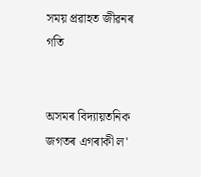সময় প্ৰৱাহত জীৱনৰ গতি


অসমৰ বিদ্যায়তনিক জগতৰ এগৰাকী ল'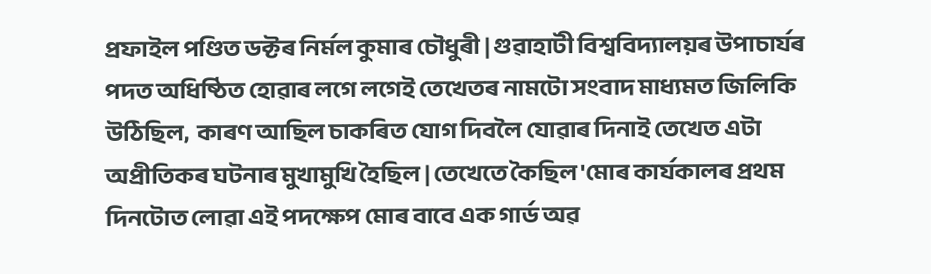প্ৰফাইল পণ্ডিত ডক্টৰ নিৰ্মল কুমাৰ চৌধুৰী | গুৱাহাটী বিশ্ববিদ্যালয়ৰ উপাচাৰ্যৰ পদত অধিষ্ঠিত হোৱাৰ লগে লগেই তেখেতৰ নামটো সংবাদ মাধ্যমত জিলিকি উঠিছিল,  কাৰণ আছিল চাকৰিত যোগ দিবলৈ যোৱাৰ দিনাই তেখেত এটা অপ্ৰীতিকৰ ঘটনাৰ মুখামুখি হৈছিল | তেখেতে কৈছিল 'মোৰ কাৰ্যকালৰ প্রথম দিনটোত লোৱা এই পদক্ষেপ মোৰ বাবে এক গার্ড অৱ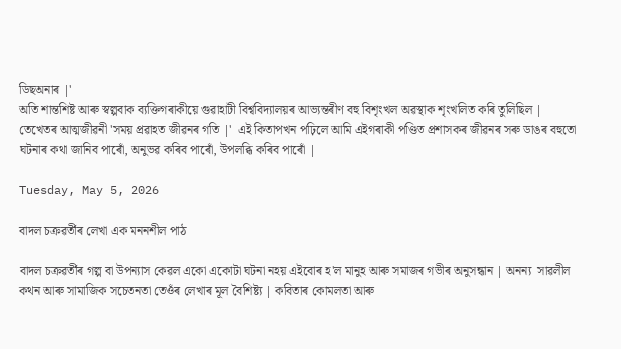ডিছঅনাৰ |'
অতি শান্তশিষ্ট আৰু স্বল্পবাক ব্যক্তিগৰাকীয়ে গুৱাহাটী বিশ্ববিদ্যালয়ৰ আভ্যন্তৰীণ বহু বিশৃংখল অৱস্থাক শৃংখলিত কৰি তুলিছিল | তেখেতৰ আত্মজীৱনী 'সময় প্ৰৱাহত জীৱনৰ গতি |'  এই কিতাপখন পঢ়িলে আমি এইগৰাকী পণ্ডিত প্ৰশাসকৰ জীৱনৰ সৰু ডাঙৰ বহুতো ঘটনাৰ কথা জানিব পাৰোঁ, অনুভৱ কৰিব পাৰোঁ, উপলব্ধি কৰিব পাৰোঁ |

Tuesday, May 5, 2026

বাদল চক্ৰৱৰ্তীৰ লেখা এক মননশীল পাঠ

বাদল চক্ৰৱৰ্তীৰ গল্প বা উপন্যাস কেৱল একো একোটা ঘটনা নহয় এইবোৰ হ'ল মানুহ আৰু সমাজৰ গভীৰ অনুসন্ধান | অনন্য  সাৱলীল কথন আৰু সামাজিক সচেতনতা তেওঁৰ লেখাৰ মূল বৈশিষ্ট্য | কবিতাৰ কোমলতা আৰু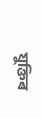যুক্তিৰ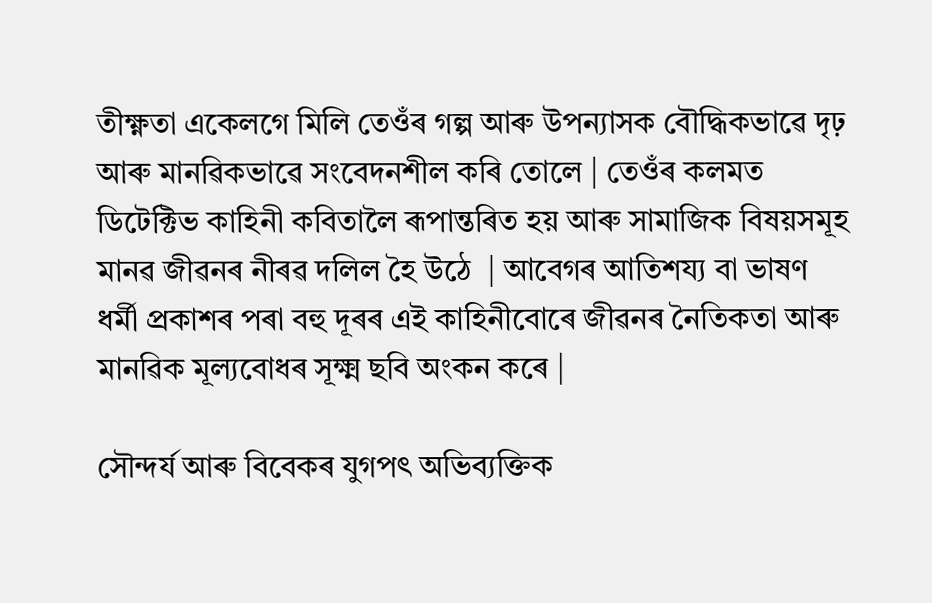তীক্ষ্ণতা একেলগে মিলি তেওঁৰ গল্প আৰু উপন্যাসক বৌদ্ধিকভাৱে দৃঢ় আৰু মানৱিকভাৱে সংবেদনশীল কৰি তোলে | তেওঁৰ কলমত ডিটেক্টিভ কাহিনী কবিতালৈ ৰূপান্তৰিত হয় আৰু সামাজিক বিষয়সমূহ মানৱ জীৱনৰ নীৰৱ দলিল হৈ উঠে  | আবেগৰ আতিশয্য বা ভাষণ ধৰ্মী প্ৰকাশৰ পৰা বহু দূৰৰ এই কাহিনীবোৰে জীৱনৰ নৈতিকতা আৰু মানৱিক মূল্যবোধৰ সূক্ষ্ম ছবি অংকন কৰে |

সৌন্দৰ্য আৰু বিবেকৰ যুগপৎ অভিব্যক্তিক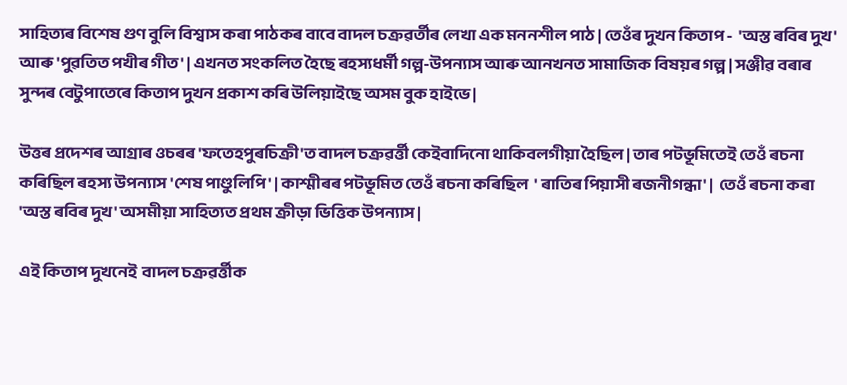সাহিত্যৰ বিশেষ গুণ বুলি বিশ্বাস কৰা পাঠকৰ বাবে বাদল চক্ৰৱৰ্তীৰ লেখা এক মননশীল পাঠ | তেওঁৰ দুখন কিতাপ -  'অস্ত ৰবিৰ দুখ' আৰু 'পুৱতিত পখীৰ গীত' | এখনত সংকলিত হৈছে ৰহস্যধৰ্মী গল্প-উপন্যাস আৰু আনখনত সামাজিক বিষয়ৰ গল্প | সঞ্জীৱ বৰাৰ সুন্দৰ বেটুপাতেৰে কিতাপ দুখন প্ৰকাশ কৰি উলিয়াইছে অসম বুক হাইভে |

উত্তৰ প্ৰদেশৰ আগ্ৰাৰ ওচৰৰ 'ফতেহপুৰচিক্ৰী'ত বাদল চক্ৰৱৰ্ত্তী কেইবাদিনো থাকিবলগীয়া হৈছিল | তাৰ পটভূমিতেই তেওঁ ৰচনা কৰিছিল ৰহস্য উপন্যাস 'শেষ পাণ্ডুলিপি' | কাশ্মীৰৰ পটভূমিত তেওঁ ৰচনা কৰিছিল  ' ৰাতিৰ পিয়াসী ৰজনীগন্ধা' |  তেওঁ ৰচনা কৰা 'অস্ত ৰবিৰ দুখ' অসমীয়া সাহিত্যত প্ৰথম ক্ৰীড়া ভিত্তিক উপন্যাস |

এই কিতাপ দুখনেই  বাদল চক্ৰৱৰ্ত্তীক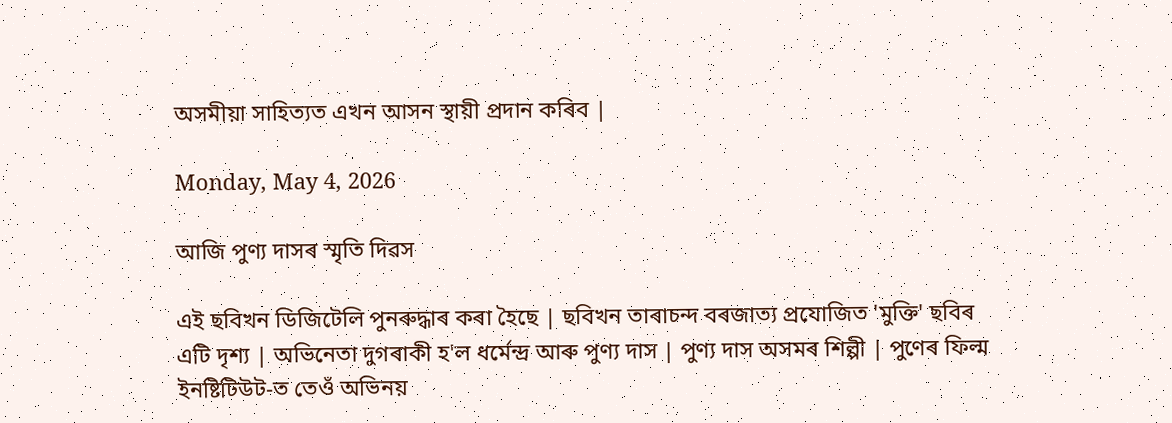অসমীয়া সাহিত্যত এখন আসন স্থায়ী প্ৰদান কৰিব |

Monday, May 4, 2026

আজি পুণ্য দাসৰ স্মৃতি দিৱস

এই ছবিখন ডিজিটেলি পুনৰুদ্ধাৰ কৰা হৈছে | ছবিখন তাৰাচন্দ বৰজাত্য প্ৰযোজিত 'মুক্তি' ছবিৰ এটি দৃশ্য | অভিনেতা দুগৰাকী হ'ল ধৰ্মেন্দ্ৰ আৰু পুণ্য দাস | পুণ্য দাস অসমৰ শিল্পী | পুণেৰ ফিল্ম ইনষ্টিটিউট-ত তেওঁ অভিনয়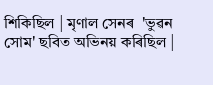শিকিছিল | মৃণাল সেনৰ  'ভুৱন সোম' ছবিত অভিনয় কৰিছিল |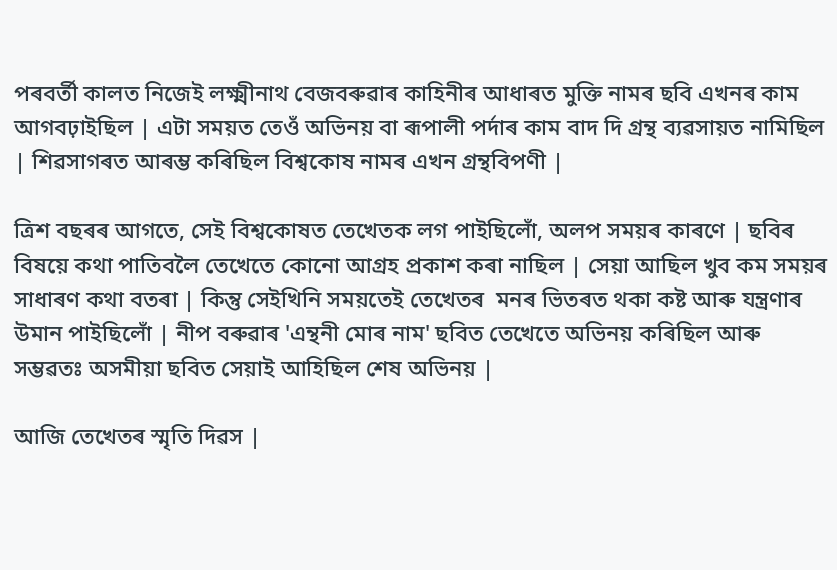পৰবৰ্তী কালত নিজেই লক্ষ্মীনাথ বেজবৰুৱাৰ কাহিনীৰ আধাৰত মুক্তি নামৰ ছবি এখনৰ কাম আগবঢ়াইছিল | এটা সময়ত তেওঁ অভিনয় বা ৰূপালী পৰ্দাৰ কাম বাদ দি গ্ৰন্থ ব্যৱসায়ত নামিছিল | শিৱসাগৰত আৰম্ভ কৰিছিল বিশ্বকোষ নামৰ এখন গ্ৰন্থবিপণী |

ত্ৰিশ বছৰৰ আগতে, সেই বিশ্বকোষত তেখেতক লগ পাইছিলোঁ, অলপ সময়ৰ কাৰণে | ছবিৰ বিষয়ে কথা পাতিবলৈ তেখেতে কোনো আগ্ৰহ প্ৰকাশ কৰা নাছিল | সেয়া আছিল খুব কম সময়ৰ সাধাৰণ কথা বতৰা | কিন্তু সেইখিনি সময়তেই তেখেতৰ  মনৰ ভিতৰত থকা কষ্ট আৰু যন্ত্ৰণাৰ উমান পাইছিলোঁ | নীপ বৰুৱাৰ 'এন্থনী মোৰ নাম' ছবিত তেখেতে অভিনয় কৰিছিল আৰু সম্ভৱতঃ অসমীয়া ছবিত সেয়াই আহিছিল শেষ অভিনয় |

আজি তেখেতৰ স্মৃতি দিৱস |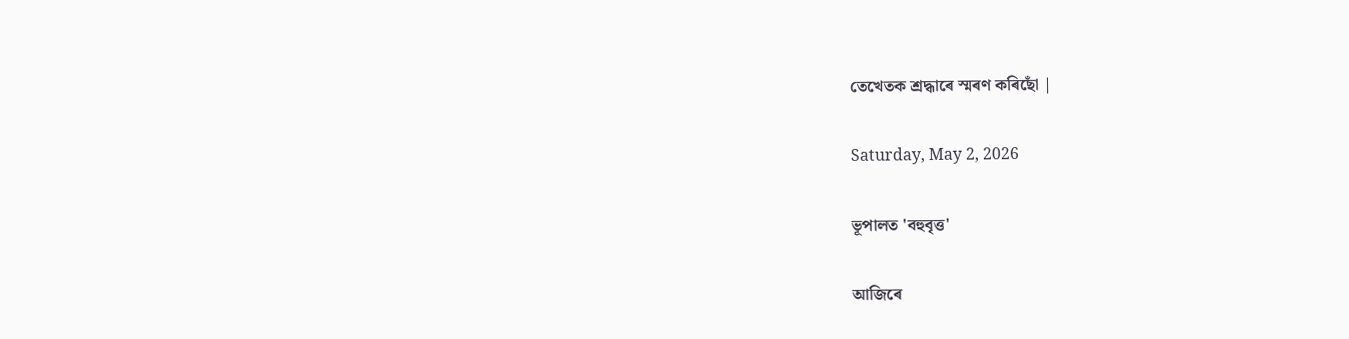তেখেতক শ্ৰদ্ধাৰে স্মৰণ কৰিছোঁ |

Saturday, May 2, 2026

ভূপালত 'বহুবৃত্ত'

আজিৰে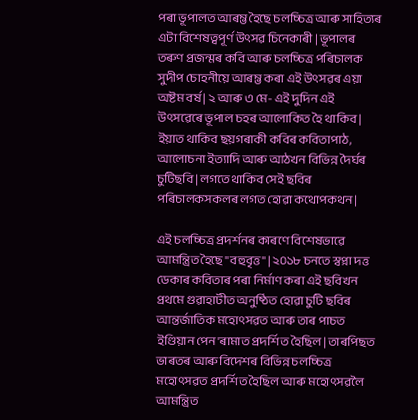পৰা ভূপালত আৰম্ভ হৈছে চলচ্চিত্ৰ আৰু সাহিত্যৰ এটা বিশেষত্বপূৰ্ণ উৎসৱ চিনেকাৰী | ভূপালৰ তৰুণ প্ৰজন্মৰ কবি আৰু চলচ্চিত্ৰ পৰিচালক সুদীপ চোহনীয়ে আৰম্ভ কৰা এই উৎসৱৰ এয়া অষ্টম বৰ্ষ | ২ আৰু ৩ মে- এই দুদিন এই উৎসৱেৰে ভূপাল চহৰ আলোকিত হৈ থাকিব | ইয়াত থাকিব ছয়গৰাকী কবিৰ কবিতাপাঠ, আলোচনা ইত্যাদি আৰু আঠখন বিভিন্ন দৈৰ্ঘৰ চুটিছবি | লগতে থাকিব সেই ছবিৰ পৰিচালকসকলৰ লগত হোৱা কথোপকথন |

এই চলচ্চিত্ৰ প্ৰদৰ্শনৰ কাৰণে বিশেষভাৱে আমন্ত্ৰিত হৈছে "বহুবৃত্ত" | ২০১৮ চনতে স্বপ্না দত্ত ডেকাৰ কবিতাৰ পৰা নিৰ্মাণ কৰা এই ছবিখন প্ৰথমে গুৱাহাটীত অনুষ্ঠিত হোৱা চুটি ছবিৰ আন্তৰ্জাতিক মহোৎসৱত আৰু তাৰ পাচত ইণ্ডিয়ান পেন'ৰামাত প্ৰদৰ্শিত হৈছিল | তাৰপিছত ভাৰতৰ আৰু বিদেশৰ বিভিন্ন চলচ্চিত্ৰ মহোৎসৱত প্ৰদৰ্শিত হৈছিল আৰু মহোৎসৱলৈ আমন্ত্ৰিত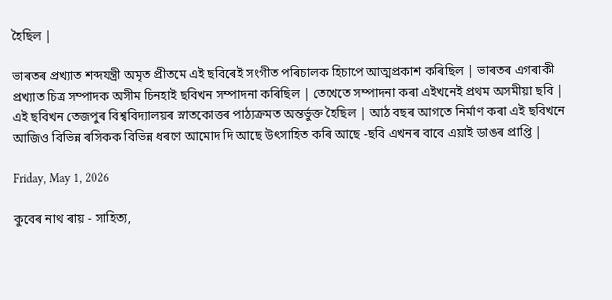হৈছিল |

ভাৰতৰ প্ৰখ্যাত শব্দযন্ত্ৰী অমৃত প্ৰীতমে এই ছবিৰেই সংগীত পৰিচালক হিচাপে আত্মপ্ৰকাশ কৰিছিল | ভাৰতৰ এগৰাকী প্ৰখ্যাত চিত্ৰ সম্পাদক অসীম চিনহাই ছবিখন সম্পাদনা কৰিছিল | তেখেতে সম্পাদনা কৰা এইখনেই প্ৰথম অসমীয়া ছবি | এই ছবিখন তেজপুৰ বিশ্ববিদ্যালয়ৰ স্নাতকোত্তৰ পাঠ্যক্ৰমত অন্তৰ্ভুক্ত হৈছিল | আঠ বছৰ আগতে নিৰ্মাণ কৰা এই ছবিখনে আজিও বিভিন্ন ৰসিকক বিভিন্ন ধৰণে আমোদ দি আছে উৎসাহিত কৰি আছে -ছবি এখনৰ বাবে এয়াই ডাঙৰ প্ৰাপ্তি |

Friday, May 1, 2026

কুবেৰ নাথ ৰায় - সাহিত্য,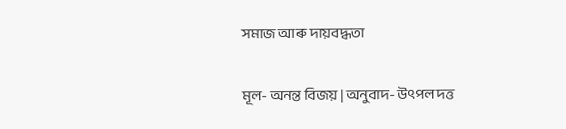সমাজ আৰু দায়বদ্ধতা

মূল- অনন্ত বিজয় | অনুবাদ- উৎপল দত্ত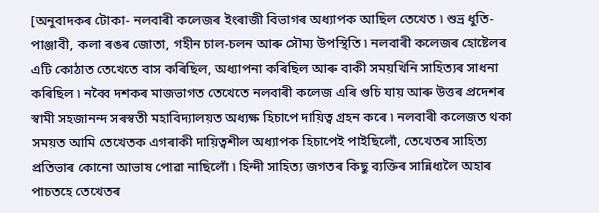[অনুবাদকৰ টোকা- নলবাৰী কলেজৰ ইংৰাজী বিভাগৰ অধ্যাপক আছিল তেখেত ৷ শুভ্ৰ ধুতি-পাঞ্জাবী, কলা ৰঙৰ জোতা, গহীন চাল-চলন আৰু সৌম্য উপস্থিতি ৷ নলবাৰী কলেজৰ হোষ্টেলৰ এটি কোঠাত তেখেতে বাস কৰিছিল, অধ্যাপনা কৰিছিল আৰু বাকী সময়খিনি সাহিত্যৰ সাধনা কৰিছিল ৷ নব্বৈ দশকৰ মাজভাগত তেখেতে নলবাৰী কলেজ এৰি গুচি যায় আৰু উত্তৰ প্ৰদেশৰ স্বামী সহজানন্দ সৰস্বতী মহাবিদ্যালয়ত অধ্যক্ষ হিচাপে দায়িত্ব গ্ৰহন কৰে ৷ নলবাৰী কলেজত থকা সময়ত আমি তেখেতক এগৰাকী দায়িত্বশীল অধ্যাপক হিচাপেই পাইছিলোঁ, তেখেতৰ সাহিত্য প্ৰতিভাৰ কোনো আভাষ পোৱা নাছিলোঁ ৷ হিন্দী সাহিত্য জগতৰ কিছু ব্যক্তিৰ সান্নিধ্যলৈ অহাৰ পাচতহে তেখেতৰ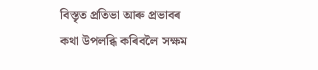বিস্তৃত প্ৰতিভা আৰু প্ৰভাবৰ কথা উপলব্ধি কৰিবলৈ সক্ষম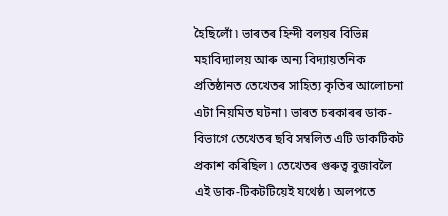হৈছিলোঁ ৷ ভাৰতৰ হিন্দী বলয়ৰ বিভিন্ন মহাবিদ্যালয় আৰু অন্য বিদ্যায়তনিক প্ৰতিষ্ঠানত তেখেতৰ সাহিত্য কৃতিৰ আলোচনা এটা নিয়মিত ঘটনা ৷ ভাৰত চৰকাৰৰ ডাক-বিভাগে তেখেতৰ ছবি সম্বলিত এটি ডাকটিকট প্ৰকাশ কৰিছিল ৷ তেখেতৰ গুৰুত্ব বুজাবলৈ এই ডাক-টিকটটিয়েই যথেষ্ঠ ৷ অলপতে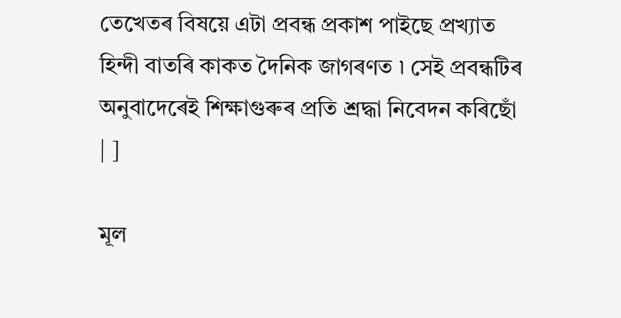তেখেতৰ বিষয়ে এটা প্ৰবন্ধ প্ৰকাশ পাইছে প্ৰখ্যাত হিন্দী বাতৰি কাকত দৈনিক জাগৰণত ৷ সেই প্ৰবন্ধটিৰ অনুবাদেৰেই শিক্ষাগুৰুৰ প্ৰতি শ্ৰদ্ধা নিবেদন কৰিছোঁ | ]

মূল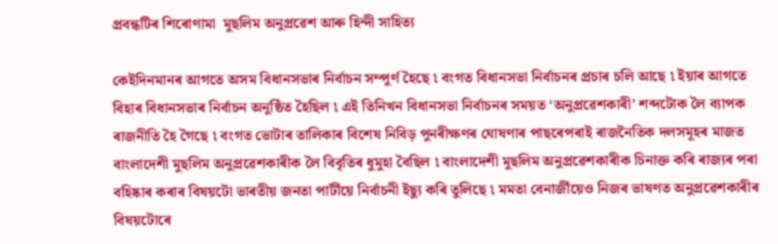প্ৰবন্ধটিৰ শিৰোণামা  মুছলিম অনুপ্ৰৱেশ আৰু হিন্দী সাহিত্য

কেইদিনমানৰ আগতে অসম বিধানসভাৰ নিৰ্বাচন সম্পুৰ্ণ হৈছে ৷ বংগত বিধানসভা নিৰ্বাচনৰ প্ৰচাৰ চলি আছে ৷ ইয়াৰ আগতে বিহাৰ বিধানসভাৰ নিৰ্বাচন অনুষ্ঠিত হৈছিল ৷ এই তিনিখন বিধানসভা নিৰ্বাচনৰ সময়ত ‘অনুপ্ৰৱেশকাৰী’ শব্দটোক লৈ ব্যাপক ৰাজনীতি হৈ গৈছে ৷ বংগত ভোটাৰ তালিকাৰ বিশেষ নিবিড় পুনৰীক্ষণৰ ঘোষণাৰ পাছৰেপৰাই ৰাজনৈতিক দলসমূহৰ মাজত বাংলাদেশী মুছলিম অনুপ্ৰৱেশকাৰীক লৈ বিবৃতিৰ ধুমুহা বৈছিল ৷ বাংলাদেশী মুছলিম অনুপ্ৰৱেশকাৰীক চিনাক্ত কৰি ৰাজ্যৰ পৰা বহিষ্কাৰ কৰাৰ বিষয়টো ভাৰতীয় জনতা পাৰ্টীয়ে নিৰ্বাচনী ইছ্যু কৰি তুলিছে ৷ মমতা বেনাৰ্জীয়েও নিজৰ ভাষণত অনুপ্ৰৱেশকাৰীৰ বিষয়টোৰে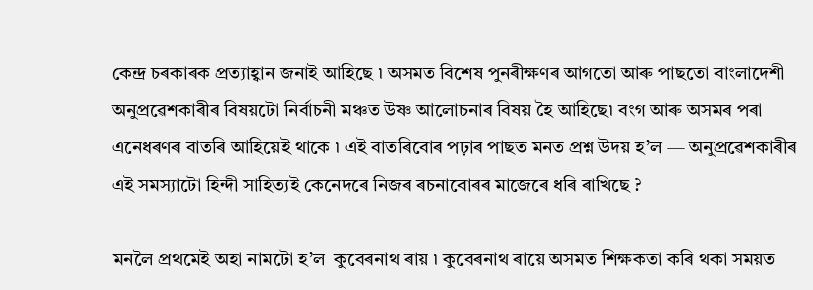কেন্দ্ৰ চৰকাৰক প্ৰত্যাহ্বান জনাই আহিছে ৷ অসমত বিশেষ পুনৰীক্ষণৰ আগতো আৰু পাছতো বাংলাদেশী অনুপ্ৰৱেশকাৰীৰ বিষয়টো নিৰ্বাচনী মঞ্চত উষ্ণ আলোচনাৰ বিষয় হৈ আহিছে৷ বংগ আৰু অসমৰ পৰা এনেধৰণৰ বাতৰি আহিয়েই থাকে ৷ এই বাতৰিবোৰ পঢ়াৰ পাছত মনত প্ৰশ্ন উদয় হ’ল — অনুপ্ৰৱেশকাৰীৰ এই সমস্যাটো হিন্দী সাহিত্যই কেনেদৰে নিজৰ ৰচনাবোৰৰ মাজেৰে ধৰি ৰাখিছে ?

মনলৈ প্ৰথমেই অহা নামটো হ’ল  কুবেৰনাথ ৰায় ৷ কুবেৰনাথ ৰায়ে অসমত শিক্ষকতা কৰি থকা সময়ত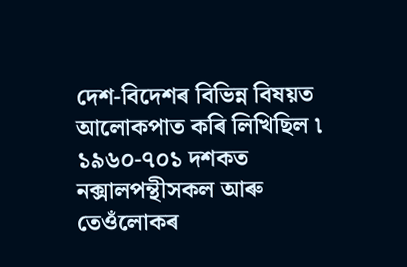দেশ-বিদেশৰ বিভিন্ন বিষয়ত আলোকপাত কৰি লিখিছিল ৷ ১৯৬০-৭০১ দশকত নক্সালপন্থীসকল আৰু তেওঁলোকৰ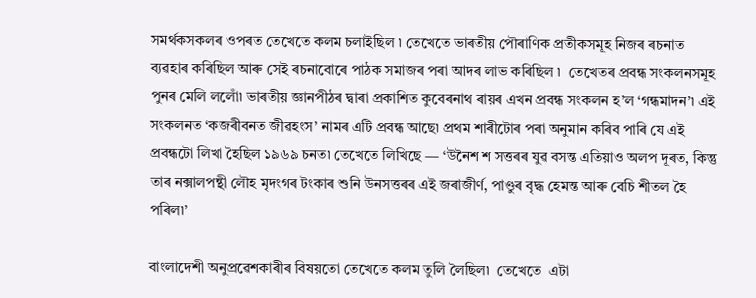সমৰ্থকসকলৰ ওপৰত তেখেতে কলম চলাইছিল ৷ তেখেতে ভাৰতীয় পৌৰাণিক প্ৰতীকসমূহ নিজৰ ৰচনাত ব্যৱহাৰ কৰিছিল আৰু সেই ৰচনাবোৰে পাঠক সমাজৰ পৰা আদৰ লাভ কৰিছিল ৷  তেখেতৰ প্ৰবন্ধ সংকলনসমূহ পুনৰ মেলি ললোঁ৷ ভাৰতীয় জ্ঞানপীঠৰ দ্বাৰা প্ৰকাশিত কুবেৰনাথ ৰায়ৰ এখন প্ৰবন্ধ সংকলন হ’ল ‘গন্ধমাদন’৷ এই সংকলনত ‘কজৰীবনত জীৱহংস’ নামৰ এটি প্ৰবন্ধ আছে৷ প্ৰথম শাৰীটোৰ পৰা অনুমান কৰিব পাৰি যে এই প্ৰবন্ধটো লিখা হৈছিল ১৯৬৯ চনত৷ তেখেতে লিখিছে — ‘উনৈশ শ সত্তৰৰ যুৱ বসন্ত এতিয়াও অলপ দূৰত, কিন্তু তাৰ নক্সালপন্থী লৌহ মৃদংগৰ টংকাৰ শুনি উনসত্তৰৰ এই জৰাজীৰ্ণ, পাণ্ডুৰ বৃদ্ধ হেমন্ত আৰু বেচি শীতল হৈ পৰিল৷’

বাংলাদেশী অনুপ্ৰৱেশকাৰীৰ বিষয়তো তেখেতে কলম তুলি লৈছিল৷  তেখেতে  এটা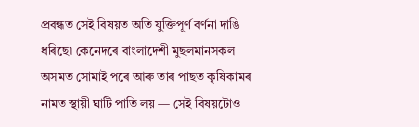প্ৰবন্ধত সেই বিষয়ত অতি যুক্তিপূৰ্ণ বৰ্ণনা দাঙি ধৰিছে৷ কেনেদৰে বাংলাদেশী মুছলমানসকল অসমত সোমাই পৰে আৰু তাৰ পাছত কৃষিকামৰ নামত স্থায়ী ঘাটি পাতি লয় — সেই বিষয়টোও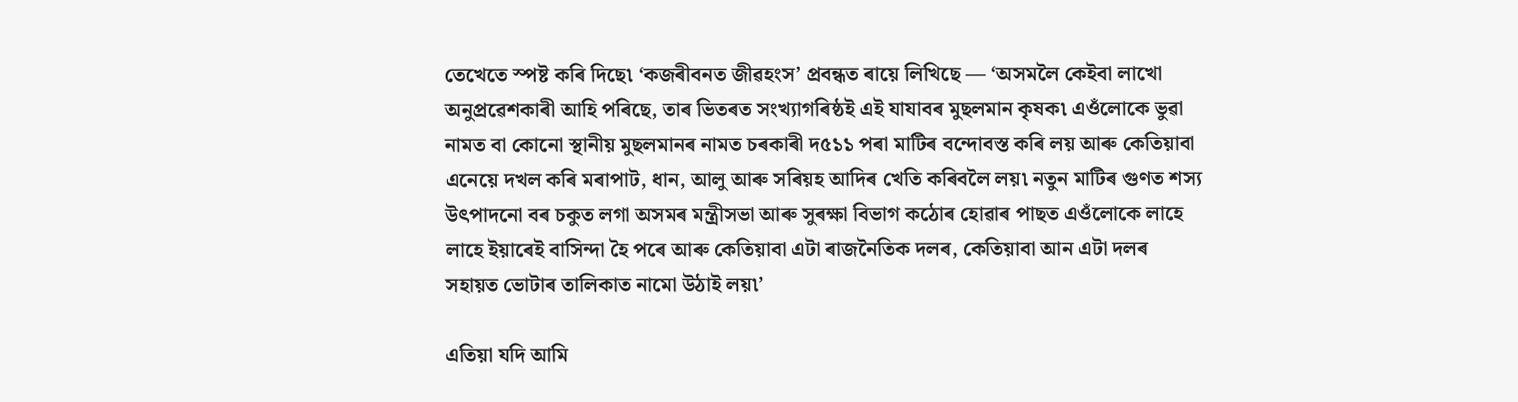তেখেতে স্পষ্ট কৰি দিছে৷ ‘কজৰীবনত জীৱহংস’ প্ৰবন্ধত ৰায়ে লিখিছে — ‘অসমলৈ কেইবা লাখো অনুপ্ৰৱেশকাৰী আহি পৰিছে, তাৰ ভিতৰত সংখ্যাগৰিষ্ঠই এই যাযাবৰ মুছলমান কৃষক৷ এওঁলোকে ভুৱা নামত বা কোনো স্থানীয় মুছলমানৰ নামত চৰকাৰী দ৫১১ পৰা মাটিৰ বন্দোবস্ত কৰি লয় আৰু কেতিয়াবা এনেয়ে দখল কৰি মৰাপাট, ধান, আলু আৰু সৰিয়হ আদিৰ খেতি কৰিবলৈ লয়৷ নতুন মাটিৰ গুণত শস্য উৎপাদনো বৰ চকুত লগা অসমৰ মন্ত্ৰীসভা আৰু সুৰক্ষা বিভাগ কঠোৰ হোৱাৰ পাছত এওঁলোকে লাহে লাহে ইয়াৰেই বাসিন্দা হৈ পৰে আৰু কেতিয়াবা এটা ৰাজনৈতিক দলৰ, কেতিয়াবা আন এটা দলৰ সহায়ত ভোটাৰ তালিকাত নামো উঠাই লয়৷’

এতিয়া যদি আমি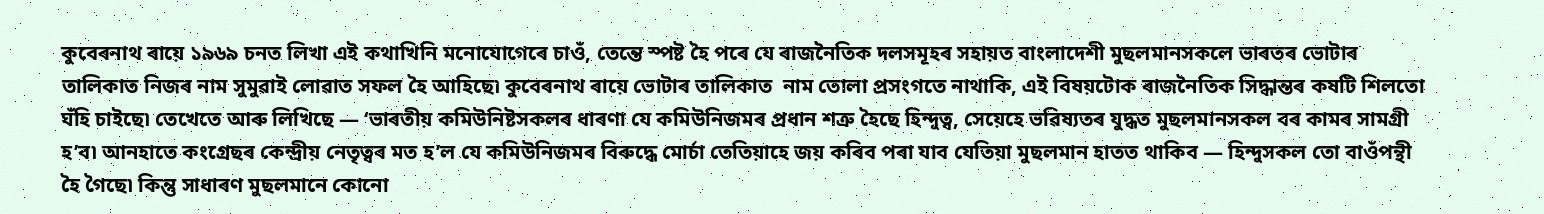কুবেৰনাথ ৰায়ে ১৯৬৯ চনত লিখা এই কথাখিনি মনোযোগেৰে চাওঁ, তেন্তে স্পষ্ট হৈ পৰে যে ৰাজনৈতিক দলসমূহৰ সহায়ত বাংলাদেশী মুছলমানসকলে ভাৰতৰ ভোটাৰ তালিকাত নিজৰ নাম সুমুৱাই লোৱাত সফল হৈ আহিছে৷ কুবেৰনাথ ৰায়ে ভোটাৰ তালিকাত  নাম তোলা প্ৰসংগতে নাথাকি, এই বিষয়টোক ৰাজনৈতিক সিদ্ধান্তৰ কষটি শিলতো ঘঁহি চাইছে৷ তেখেতে আৰু লিখিছে — ‘ভাৰতীয় কমিউনিষ্টসকলৰ ধাৰণা যে কমিউনিজমৰ প্ৰধান শত্ৰু হৈছে হিন্দুত্ব, সেয়েহে ভৱিষ্যতৰ যুদ্ধত মুছলমানসকল বৰ কামৰ সামগ্ৰী হ’ব৷ আনহাতে কংগ্ৰেছৰ কেন্দ্ৰীয় নেতৃত্বৰ মত হ’ল যে কমিউনিজমৰ বিৰুদ্ধে মোৰ্চা তেতিয়াহে জয় কৰিব পৰা যাব যেতিয়া মুছলমান হাতত থাকিব — হিন্দুসকল তো বাওঁপন্থী হৈ গৈছে৷ কিন্তু সাধাৰণ মুছলমানে কোনো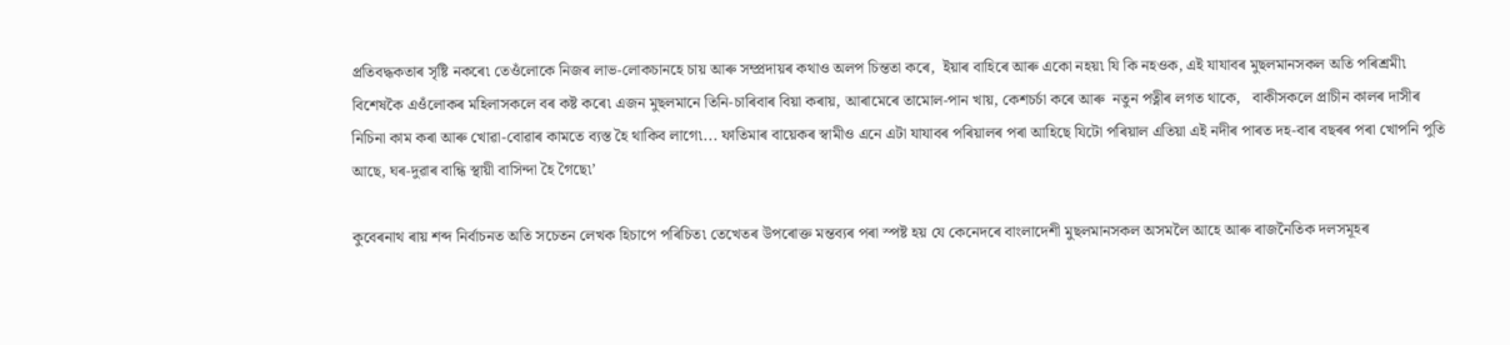প্ৰতিবদ্ধকতাৰ সৃষ্টি নকৰে৷ তেওঁলোকে নিজৰ লাভ-লোকচানহে চায় আৰু সম্প্ৰদায়ৰ কথাও অলপ চিন্ততা কৰে,  ইয়াৰ বাহিৰে আৰু একো নহয়৷ যি কি নহওক, এই যাযাবৰ মুছলমানসকল অতি পৰিশ্ৰমী৷ বিশেষকৈ এওঁলোকৰ মহিলাসকলে বৰ কষ্ট কৰে৷ এজন মুছলমানে তিনি-চাৰিবাৰ বিয়া কৰায়, আৰামেৰে তামোল-পান খায়, কেশচৰ্চা কৰে আৰু  নতুন পত্নীৰ লগত থাকে,   বাকীসকলে প্ৰাচীন কালৰ দাসীৰ নিচিনা কাম কৰা আৰু খোৱা-বোৱাৰ কামতে ব্যস্ত হৈ থাকিব লাগে৷... ফাতিমাৰ বায়েকৰ স্বামীও এনে এটা যাযাবৰ পৰিয়ালৰ পৰা আহিছে যিটো পৰিয়াল এতিয়া এই নদীৰ পাৰত দহ-বাৰ বছৰৰ পৰা খোপনি পুতি  আছে, ঘৰ-দুৱাৰ বান্ধি স্থায়ী বাসিন্দা হৈ গৈছে৷’

কুবেৰনাথ ৰায় শব্দ নিৰ্বাচনত অতি সচেতন লেখক হিচাপে পৰিচিত৷ তেখেতৰ উপৰোক্ত মন্তব্যৰ পৰা স্পষ্ট হয় যে কেনেদৰে বাংলাদেশী মুছলমানসকল অসমলৈ আহে আৰু ৰাজনৈতিক দলসমূহৰ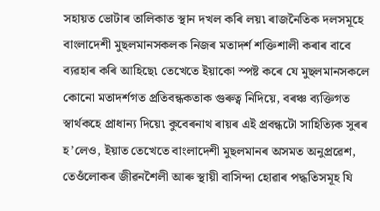সহায়ত ভোটাৰ তালিকাত স্থান দখল কৰি লয়৷ ৰাজনৈতিক দলসমূহে বাংলাদেশী মুছলমানসকলক নিজৰ মতাদৰ্শ শক্তিশালী কৰাৰ বাবে ব্যৱহাৰ কৰি আহিছে৷ তেখেতে ইয়াকো স্পষ্ট কৰে যে মুছলমানসকলে কোনো মতাদৰ্শগত প্ৰতিবন্ধকতাক গুৰুত্ব নিদিয়ে, বৰঞ্চ ব্যক্তিগত স্বাৰ্থকহে প্ৰাধান্য দিয়ে৷ কুবেৰনাথ ৰায়ৰ এই প্ৰবন্ধটো সাহিত্যিক সুৰৰ হ’লেও, ইয়াত তেখেতে বাংলাদেশী মুছলমানৰ অসমত অনুপ্ৰৱেশ, তেওঁলোকৰ জীৱনশৈলী আৰু স্থায়ী বাসিন্দা হোৱাৰ পদ্ধতিসমূহ যি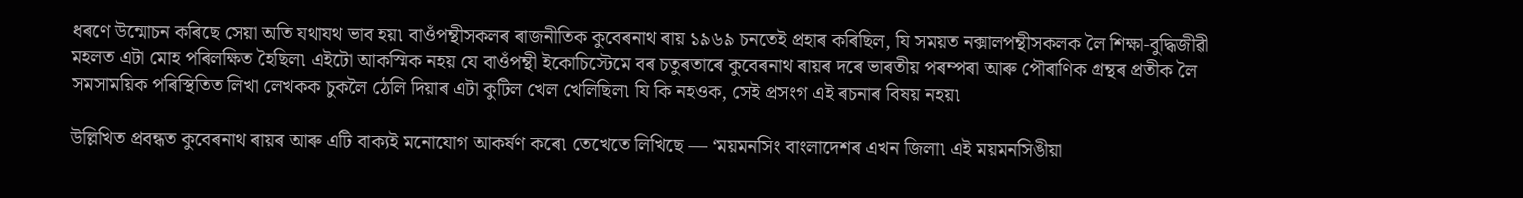ধৰণে উন্মোচন কৰিছে সেয়া অতি যথাযথ ভাব হয়৷ বাওঁপন্থীসকলৰ ৰাজনীতিক কুবেৰনাথ ৰায় ১৯৬৯ চনতেই প্ৰহাৰ কৰিছিল, যি সময়ত নক্সালপন্থীসকলক লৈ শিক্ষা-বুদ্ধিজীৱী মহলত এটা মোহ পৰিলক্ষিত হৈছিল৷ এইটো আকস্মিক নহয় যে বাওঁপন্থী ইকোচিস্টেমে বৰ চতুৰতাৰে কুবেৰনাথ ৰায়ৰ দৰে ভাৰতীয় পৰম্পৰা আৰু পৌৰাণিক গ্ৰন্থৰ প্ৰতীক লৈ সমসাময়িক পৰিস্থিতিত লিখা লেখকক চুকলৈ ঠেলি দিয়াৰ এটা কুটিল খেল খেলিছিল৷ যি কি নহওক, সেই প্ৰসংগ এই ৰচনাৰ বিষয় নহয়৷

উল্লিখিত প্ৰবন্ধত কুবেৰনাথ ৰায়ৰ আৰু এটি বাক্যই মনোযোগ আকৰ্ষণ কৰে৷ তেখেতে লিখিছে — ‘ময়মনসিং বাংলাদেশৰ এখন জিলা৷ এই ময়মনসিঙীয়া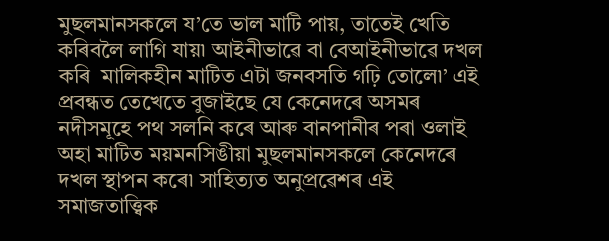মুছলমানসকলে য’তে ভাল মাটি পায়, তাতেই খেতি কৰিবলৈ লাগি যায়৷ আইনীভাৱে বা বেআইনীভাৱে দখল কৰি  মালিকহীন মাটিত এটা জনবসতি গঢ়ি তোলে৷’ এই প্ৰবন্ধত তেখেতে বুজাইছে যে কেনেদৰে অসমৰ নদীসমূহে পথ সলনি কৰে আৰু বানপানীৰ পৰা ওলাই অহা মাটিত ময়মনসিঙীয়া মুছলমানসকলে কেনেদৰে দখল স্থাপন কৰে৷ সাহিত্যত অনুপ্ৰৱেশৰ এই সমাজতাত্ত্বিক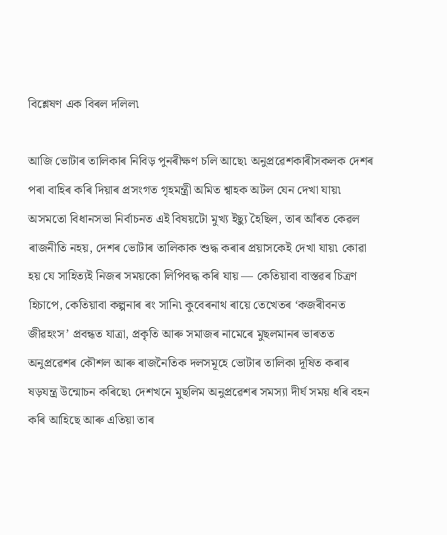বিশ্লেষণ এক বিৰল দলিল৷

আজি ভোটাৰ তালিকাৰ নিবিড় পুনৰীক্ষণ চলি আছে৷ অনুপ্ৰৱেশকাৰীসকলক দেশৰ পৰা বাহিৰ কৰি দিয়াৰ প্ৰসংগত গৃহমন্ত্ৰী অমিত শ্বাহক অটল যেন দেখা যায়৷ অসমতো বিধানসভা নিৰ্বাচনত এই বিষয়টো মুখ্য ইছ্যু হৈছিল, তাৰ আঁৰত কেৱল ৰাজনীতি নহয়, দেশৰ ভোটাৰ তালিকাক শুদ্ধ কৰাৰ প্ৰয়াসকেই দেখা যায়৷ কোৱা হয় যে সাহিত্যই নিজৰ সময়কো লিপিবদ্ধ কৰি যায় — কেতিয়াবা বাস্তৱৰ চিত্ৰণ হিচাপে, কেতিয়াবা কল্পনাৰ ৰং সানি৷ কুবেৰনাথ ৰায়ে তেখেতৰ ‘কজৰীবনত জীৱহংস’ প্ৰবন্ধত যাত্ৰা, প্ৰকৃতি আৰু সমাজৰ নামেৰে মুছলমানৰ ভাৰতত অনুপ্ৰৱেশৰ কৌশল আৰু ৰাজনৈতিক দলসমূহে ভোটাৰ তালিকা দূষিত কৰাৰ ষড়যন্ত্ৰ উন্মোচন কৰিছে৷ দেশখনে মুছলিম অনুপ্ৰৱেশৰ সমস্যা দীৰ্ঘ সময় ধৰি বহন কৰি আহিছে আৰু এতিয়া তাৰ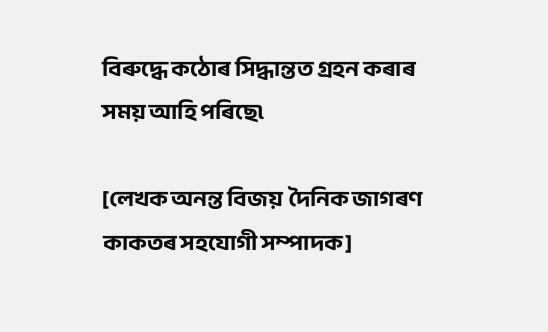বিৰুদ্ধে কঠোৰ সিদ্ধান্তত গ্ৰহন কৰাৰ সময় আহি পৰিছে৷

[লেখক অনন্ত বিজয়  দৈনিক জাগৰণ কাকতৰ সহযোগী সম্পাদক]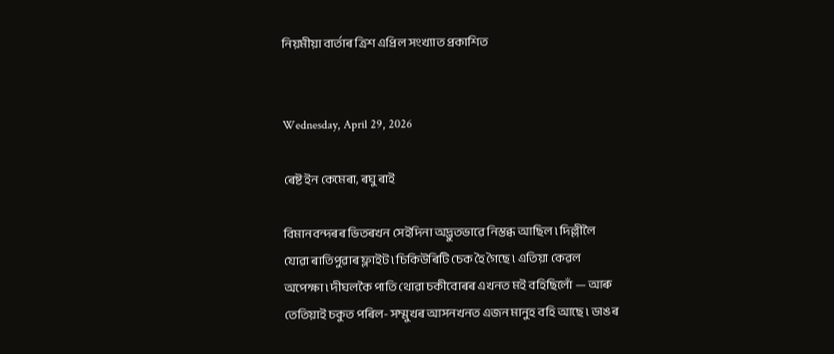নিয়মীয়া বাৰ্তাৰ ত্ৰিশ এপ্ৰিল সংখ্যাত প্ৰকাশিত


Wednesday, April 29, 2026

ৰেষ্ট ইন কেমেৰা, ৰঘু ৰাই

বিমানবন্দৰৰ ভিতৰখন সেইদিনা অদ্ভুতভাৱে নিস্তব্ধ আছিল ৷ দিল্লীলৈ যোৱা ৰাতিপুৱাৰ ফ্লাইট ৷ চিকিউৰিটি চেক হৈ গৈছে ৷ এতিয়া কেৱল অপেক্ষা ৷ দীঘলকৈ পাতি থোৱা চকীবোৰৰ এখনত মই বহিছিলোঁ — আৰু  তেতিয়াই চকুত পৰিল- সম্মুখৰ আসনখনত এজন মানুহ বহি আছে ৷ ডাঙৰ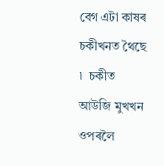বেগ এটা কাষৰ চকীখনত থৈছে ৷  চকীত আউজি মুখখন ওপৰলৈ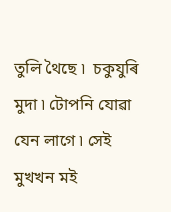তুলি থৈছে ৷  চকুযুৰি মুদা ৷ টোপনি যোৱা যেন লাগে ৷ সেই মুখখন মই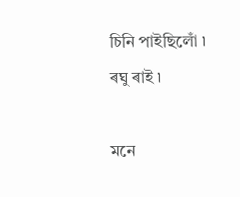চিনি পাইছিলোঁ ৷ ৰঘু ৰাই ৷

মনে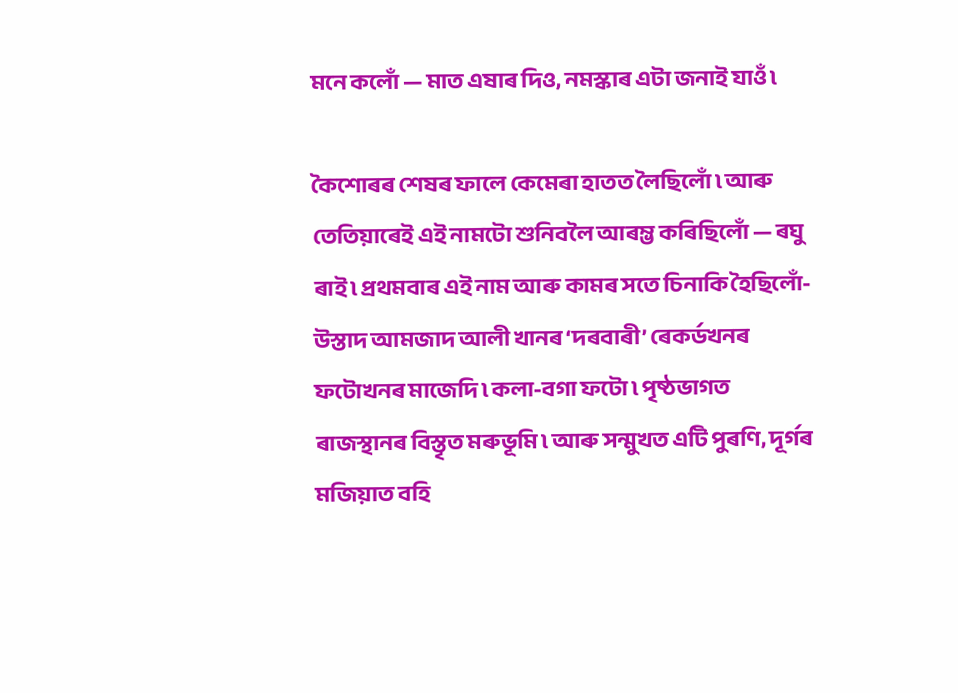মনে কলোঁ — মাত এষাৰ দিও, নমস্কাৰ এটা জনাই যাওঁ ৷

কৈশোৰৰ শেষৰ ফালে কেমেৰা হাতত লৈছিলোঁ ৷ আৰু তেতিয়াৰেই এই নামটো শুনিবলৈ আৰম্ভ কৰিছিলোঁ — ৰঘু ৰাই ৷ প্ৰথমবাৰ এই নাম আৰু কামৰ সতে চিনাকি হৈছিলোঁ-  উস্তাদ আমজাদ আলী খানৰ ‘দৰবাৰী’ ৰেকৰ্ডখনৰ ফটোখনৰ মাজেদি ৷ কলা-বগা ফটো ৷ পৃষ্ঠভাগত ৰাজস্থানৰ বিস্তৃত মৰুভূমি ৷ আৰু সন্মুখত এটি পুৰণি, দূৰ্গৰ মজিয়াত বহি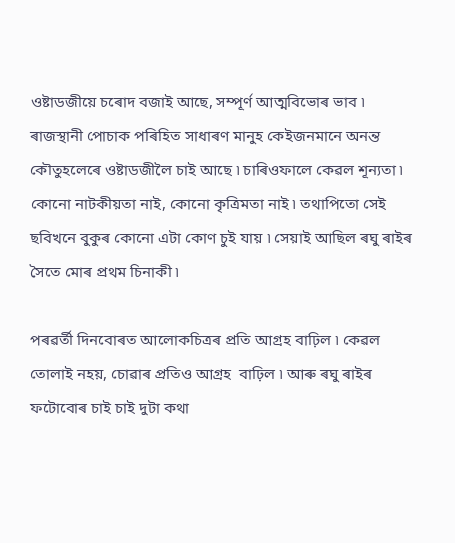ওষ্টাডজীয়ে চৰোদ বজাই আছে, সম্পূৰ্ণ আত্মবিভোৰ ভাব ৷  ৰাজস্থানী পোচাক পৰিহিত সাধাৰণ মানুহ কেইজনমানে অনন্ত কৌতুহলেৰে ওষ্টাডজীলৈ চাই আছে ৷ চাৰিওফালে কেৱল শূন্যতা ৷ কোনো নাটকীয়তা নাই, কোনো কৃত্ৰিমতা নাই ৷ তথাপিতো সেই ছবিখনে বুকুৰ কোনো এটা কোণ চুই যায় ৷ সেয়াই আছিল ৰঘু ৰাইৰ সৈতে মোৰ প্ৰথম চিনাকী ৷

পৰৱৰ্তী দিনবোৰত আলোকচিত্ৰৰ প্ৰতি আগ্ৰহ বাঢ়িল ৷ কেৱল তোলাই নহয়, চোৱাৰ প্ৰতিও আগ্ৰহ  বাঢ়িল ৷ আৰু ৰঘু ৰাইৰ ফটোবোৰ চাই চাই দুটা কথা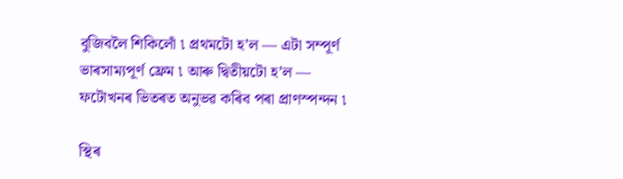বুজিবলৈ শিকিলোঁ ৷ প্ৰথমটো হ’ল — এটা সম্পূৰ্ণ ভাৰসাম্যপূৰ্ণ ফ্ৰেম ৷ আৰু দ্বিতীয়টো হ’ল — ফটোখনৰ ভিতৰত অনুভৱ কৰিব পৰা প্ৰাণস্পন্দন ৷

স্থিৰ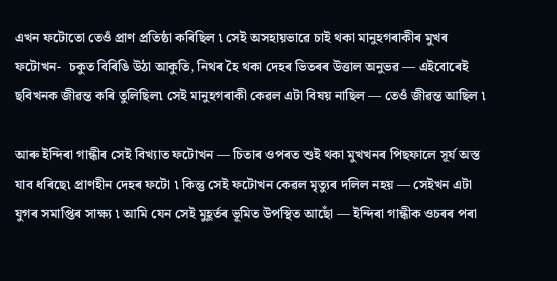এখন ফটোতো তেওঁ প্ৰাণ প্ৰতিষ্ঠা কৰিছিল ৷ সেই অসহায়ভাৱে চাই থকা মানুহগৰাকীৰ মুখৰ ফটোখন-  চকুত বিৰিঙি উঠা আকুতি, নিথৰ হৈ থকা দেহৰ ভিতৰৰ উত্তাল অনুভৱ — এইবোৰেই ছবিখনক জীৱন্ত কৰি তুলিছিল৷ সেই মানুহগৰাকী কেৱল এটা বিষয় নাছিল — তেওঁ জীৱন্ত আছিল ৷

আৰু ইন্দিৰা গান্ধীৰ সেই বিখ্যাত ফটোখন — চিতাৰ ওপৰত শুই থকা মুখখনৰ পিছফালে সূৰ্য অস্ত যাব ধৰিছে৷ প্ৰাণহীন দেহৰ ফটো ৷ কিন্তু সেই ফটোখন কেৱল মৃত্যুৰ দলিল নহয় — সেইখন এটা যুগৰ সমাপ্তিৰ সাক্ষ্য ৷ আমি যেন সেই মুহূৰ্তৰ ভূমিত উপস্থিত আছোঁ — ইন্দিৰা গান্ধীক ওচৰৰ পৰা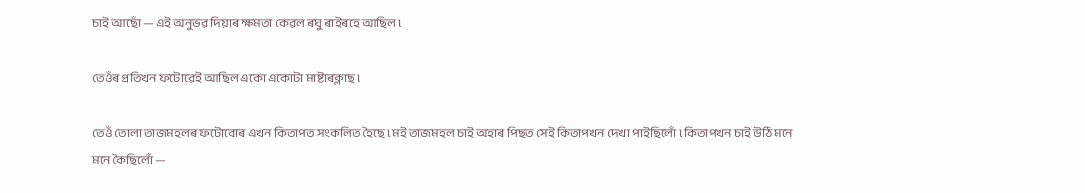চাই আছোঁ — এই অনুভৱ দিয়াৰ ক্ষমতা কেৱল ৰঘু ৰাইৰহে আছিল ৷

তেওঁৰ প্ৰতিখন ফটোৱেই আছিল একো একোটা মাষ্টাৰক্লাছ ৷

তেওঁ তোলা তাজমহলৰ ফটোবোৰ এখন কিতাপত সংকলিত হৈছে ৷ মই তাজমহল চাই অহাৰ পিছত সেই কিতাপখন দেখা পাইছিলোঁ ৷ কিতাপখন চাই উঠি মনে মনে কৈছিলোঁ —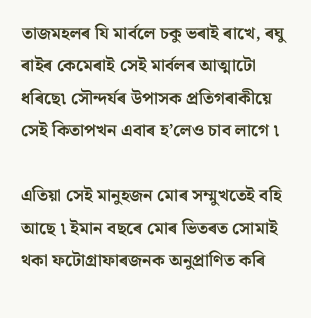তাজমহলৰ যি মাৰ্বলে চকু ভৰাই ৰাখে, ৰঘু ৰাইৰ কেমেৰাই সেই মাৰ্বলৰ আত্মাটো ধৰিছে৷ সৌন্দৰ্যৰ উপাসক প্ৰতিগৰাকীয়ে সেই কিতাপখন এবাৰ হ’লেও চাব লাগে ৷

এতিয়া সেই মানুহজন মোৰ সম্মুখতেই বহি আছে ৷ ইমান বছৰে মোৰ ভিতৰত সোমাই থকা ফটোগ্ৰাফাৰজনক অনুপ্ৰাণিত কৰি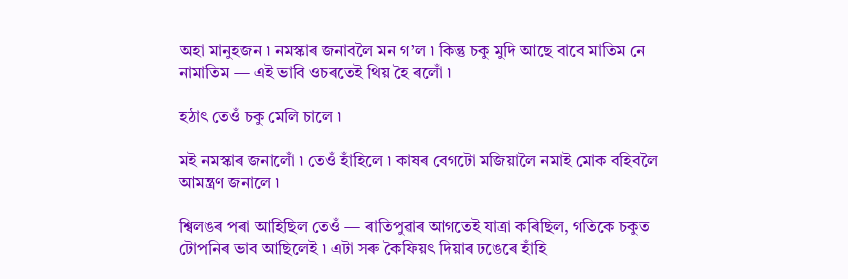অহা মানুহজন ৷ নমস্কাৰ জনাবলৈ মন গ’ল ৷ কিন্তু চকু মুদি আছে বাবে মাতিম নে নামাতিম — এই ভাবি ওচৰতেই থিয় হৈ ৰলোঁ ৷

হঠাৎ তেওঁ চকু মেলি চালে ৷

মই নমস্কাৰ জনালোঁ ৷ তেওঁ হাঁহিলে ৷ কাষৰ বেগটো মজিয়ালৈ নমাই মোক বহিবলৈ আমন্ত্ৰণ জনালে ৷

শ্বিলঙৰ পৰা আহিছিল তেওঁ — ৰাতিপুৱাৰ আগতেই যাত্ৰা কৰিছিল, গতিকে চকুত টোপনিৰ ভাব আছিলেই ৷ এটা সৰু কৈফিয়ৎ দিয়াৰ ঢঙেৰে হাঁহি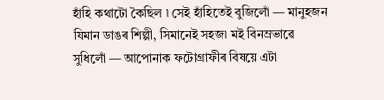হাঁহি কথাটো কৈছিল ৷ সেই হাঁহিতেই বুজিলোঁ — মানুহজন যিমান ডাঙৰ শিল্পী, সিমানেই সহজ৷ মই বিনম্ৰভাৱে সুধিলোঁ — আপোনাক ফটোগ্ৰাফীৰ বিষয়ে এটা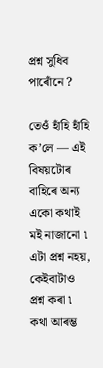প্ৰশ্ন সুধিব পাৰোঁনে ?

তেওঁ হাঁহি হাঁহি ক’লে — এই বিষয়টোৰ বাহিৰে অন্য একো কথাই মই নাজানো ৷ এটা প্ৰশ্ন নহয়, কেইবাটাও প্ৰশ্ন কৰা ৷ কথা আৰম্ভ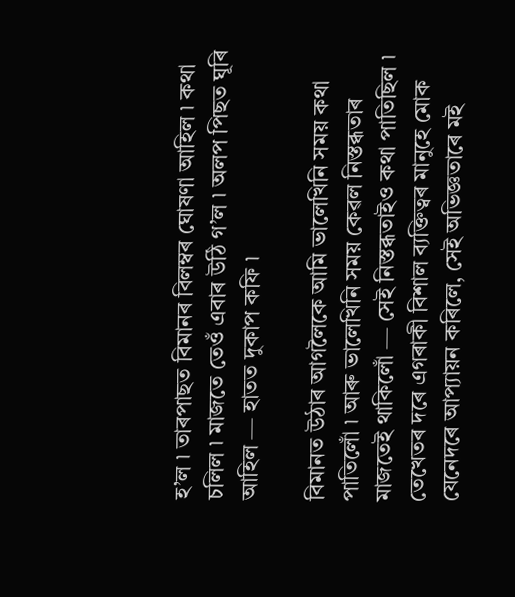হ’ল ৷ তাৰপাছত বিমানৰ বিলম্বৰ ঘোষণা আহিল ৷ কথা চলিল ৷ মাজতে তেওঁ এবাৰ উঠি গ’ল ৷ অলপ পিছত ঘূৰি আহিল — হাতত দুকাপ কফি ৷

বিমানত উঠাৰ আগলৈকে আমি ভালেখিনি সময় কথা পাতিলোঁ ৷ আৰু ভালেখিনি সময় কেৱল নিস্তব্ধতাৰ মাজতেই থাকিলোঁ — সেই নিস্তব্ধতাইও কথা পাতিছিল ৷ তেখেতৰ দৰে এগৰাকী বিশাল ব্যক্তিত্বৰ মানুহে মোক যেনেদৰে আপ্যায়ন কৰিলে, সেই অভিজ্ঞতাৰে মই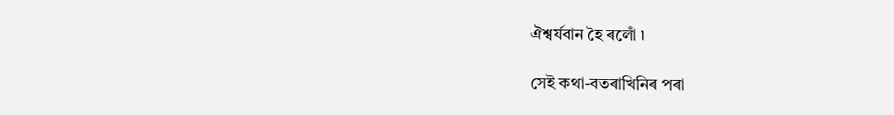ঐশ্বৰ্যবান হৈ ৰলোঁ ৷

সেই কথা-বতৰাখিনিৰ পৰা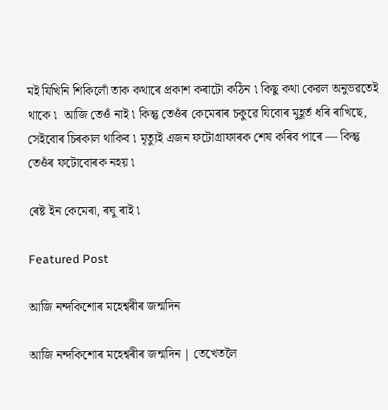মই যিখিনি শিকিলোঁ তাক কথাৰে প্ৰকাশ কৰাটো কঠিন ৷ কিছু কথা কেৱল অনুভৱতেই থাকে ৷  আজি তেওঁ নাই ৷ কিন্তু তেওঁৰ কেমেৰাৰ চকুৱে যিবোৰ মুহূৰ্ত ধৰি ৰাখিছে, সেইবোৰ চিৰকাল থাকিব ৷ মৃত্যুই এজন ফটোগ্ৰাফাৰক শেষ কৰিব পাৰে — কিন্তু তেওঁৰ ফটোবোৰক নহয় ৷

ৰেষ্ট ইন কেমেৰা, ৰঘু ৰাই ৷

Featured Post

আজি নন্দকিশোৰ মহেশ্বৰীৰ জন্মদিন

আজি নন্দকিশোৰ মহেশ্বৰীৰ জন্মদিন | তেখেতলৈ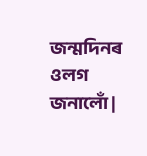জন্মদিনৰ ওলগ জনালোঁ |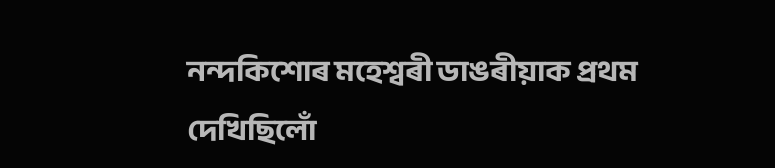নন্দকিশোৰ মহেশ্বৰী ডাঙৰীয়াক প্ৰথম দেখিছিলোঁ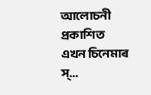আলোচনী প্ৰকাশিত এখন চিনেমাৰ স্...